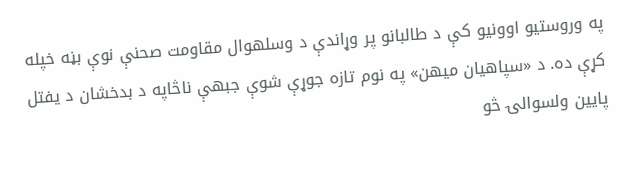په وروستیو اوونیو کې د طالبانو پر وړاندې د وسلهوال مقاومت صحنې نوې بڼه خپله کړې ده. د «سپاهیان میهن» په نوم تازه جوړې شوې جبهې ناڅاپه د بدخشان د یفتل پایین ولسوالۍ څو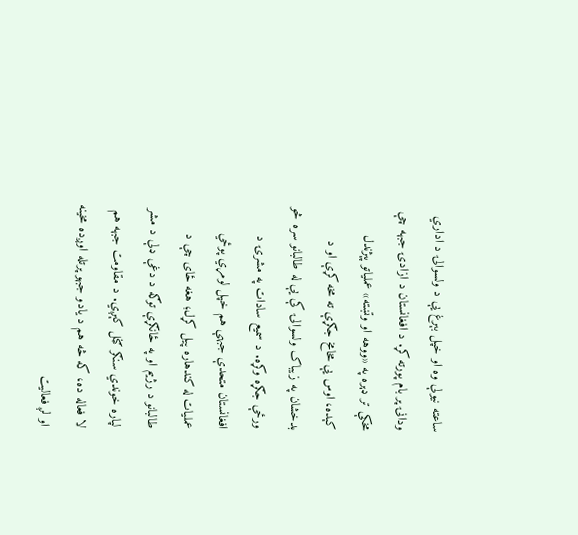ساعته نیولې وه او خپل بېرغ یې د ولسوالۍ د اداري ودانۍ پر بام پورته کړ. د افغانستان د ازادۍ جبهه چې مخکې تر ډېره په «ووهه او وتښته» عملیاتو پېژندل کېده، اوس یې مخامخ جګړې ته مخه کړې او د بدخشان په زیباک ولسوالۍ کې یې له طالبانو سره څو ورځې جګړه وکړه. د سمیع سادات په مشرۍ د افغانستان متحدې جبهې هم خپل لومړي پوځي عملیات له کندهاره پیل کړل؛ هغه ځای چې د طالبانو د رژیم او په ځانګړې توګه د دغې ډلې د مشر لپاره خوندي سنګر ګڼل کېږي. د مقاومت جبهه هم لا فعاله ده، که څه هم د یادو جبهو پرتله اوږده مخینه او لږ فعالیت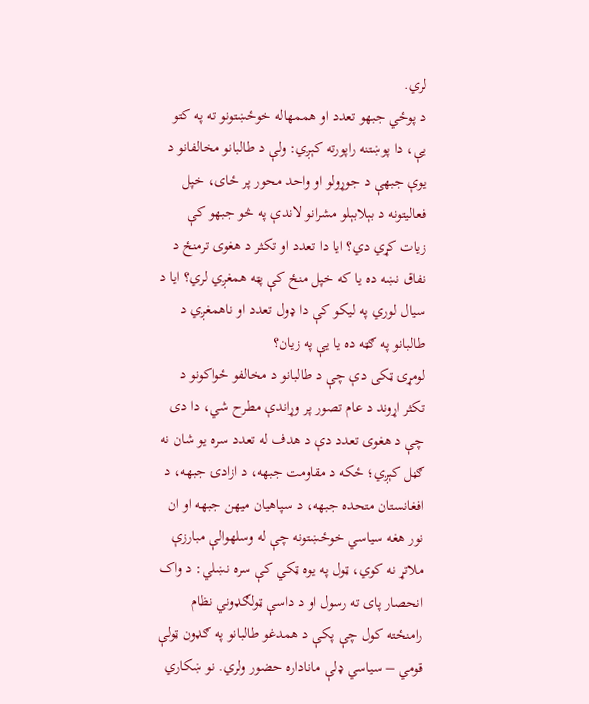لري.
د پوځي جبهو تعدد او هممهاله خوځښتونو ته په کتو یې، دا پوښتنه راپورته کېږي: ولې د طالبانو مخالفانو د یوې جبهې د جوړولو او واحد محور پر ځای، خپل فعالیتونه د بېلابېلو مشرانو لاندې په څو جبهو کې زیات کړي دي؟ ایا دا تعدد او تکثر د هغوی ترمنځ د نفاق نښه ده یا که خپل منځ کې پټه همغږي لري؟ ایا د سیال لوري په لیکو کې دا ډول تعدد او ناهمغږي د طالبانو په ګټه ده یا یې په زیان؟
لومړۍ ټکی دې چې د طالبانو د مخالفو ځواکونو د تکثر اړوند د عام تصور پر وړاندې مطرح شي، دا دی چې د هغوی تعدد دې د هدف له تعدد سره یو شان نه ګڼل کېږي؛ ځکه د مقاومت جبهه، د ازادۍ جبهه، د افغانستان متحده جبهه، د سپاهیان میهن جبهه او ان نور هغه سیاسي خوځښتونه چې له وسلهوالې مبارزې ملاتړ نه کوي، ټول په یوه ټکي کې سره نښلي: د واک انحصار پای ته رسول او د داسې ټولګډوني نظام رامنځته کول چې پکې د همدغو طالبانو په ګډون ټولې قومي – سیاسي ډلې ماناداره حضور ولري. نو ښکاري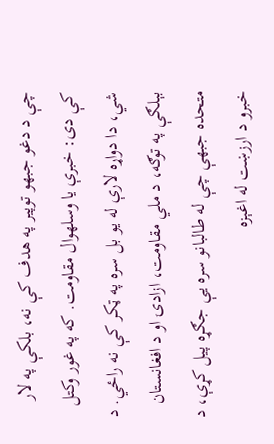چې د دغو جبهو توپیر په هدف کې نه، بلکې په لار کې دی: خبرې یا وسلهوال مقاومت. که په غور وکتل شي، دا دواړه لارې له یو بل سره په ټکر کې نه راځي. د بېلګې په توګه، د ملي مقاومت، ازادۍ او د افغانستان متحده جبهې چې له طالبانو سره یې جګړه پیل کړې، د خبرو د ارزښت له اغېزه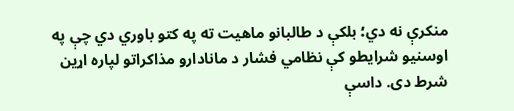منکرې نه دي؛ بلکې د طالبانو ماهیت ته په کتو باوري دي چې په اوسنیو شرایطو کې نظامي فشار د مانادارو مذاکراتو لپاره اړین شرط دی. داسې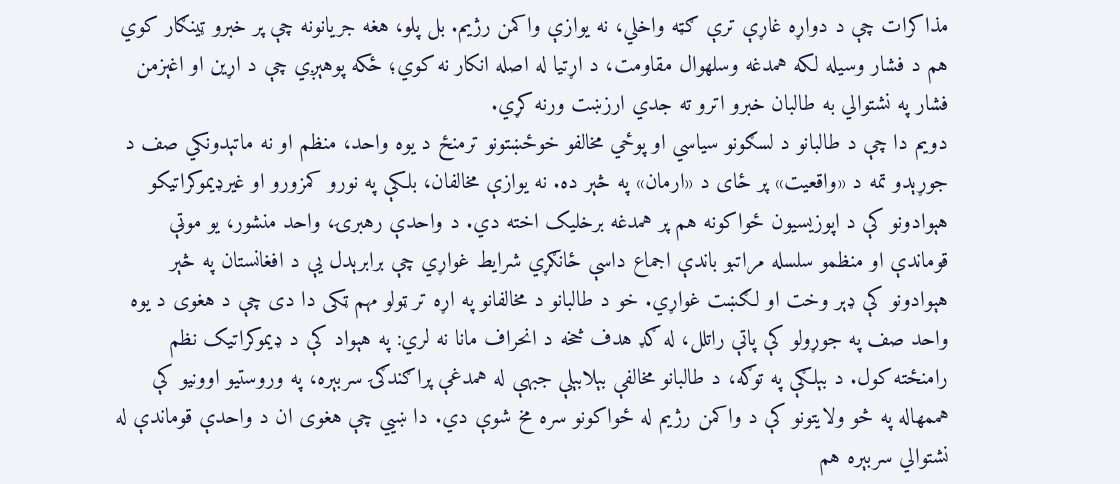مذاکرات چې د دواړه غاړې ترې ګټه واخلي، نه یوازې واکمن رژیم. بل پلو، هغه جریانونه چې پر خبرو ټینګار کوي هم د فشار وسیله لکه همدغه وسلهوال مقاومت، د اړتیا له اصله انکار نه کوي؛ ځکه پوهېږي چې د اړین او اغېزمن فشار په نشتوالي به طالبان خبرو اترو ته جدي ارزښت ورنه کړي.
دویم دا چې د طالبانو د لسګونو سیاسي او پوځي مخالفو خوځښتونو ترمنځ د یوه واحد، منظم او نه ماتېدونکي صف د جوړېدو تمه د «واقعیت» پر ځای د «ارمان» په څېر ده. نه یوازې مخالفان، بلکې په نورو کمزورو او غیرډیموکراتیکو هېوادونو کې د اپوزیسیون ځواکونه هم پر همدغه برخلیک اخته دي. د واحدې رهبرۍ، واحد منشور، یو موټې قوماندې او منظمو سلسله مراتبو باندې اجماع داسې ځانګړي شرایط غواړي چې برابرېدل یې د افغانستان په څېر هېوادونو کې ډېر وخت او لګښت غواړي. خو د طالبانو د مخالفانو په اړه تر ټولو مهم ټکی دا دی چې د هغوی د یوه واحد صف په جوړولو کې پاتې راتلل، له ګډ هدف څخه د انحراف مانا نه لري: په هېواد کې د ډیموکراتیک نظم رامنځته کول. د بېلګې په توګه، د طالبانو مخالفې بېلابېلې جبهې له همدغې پراګندګۍ سربېره، په وروستیو اوونیو کې هممهاله په څو ولایتونو کې د واکمن رژیم له ځواکونو سره مخ شوې دي. دا ښيي چې هغوی ان د واحدې قوماندې له نشتوالي سربېره هم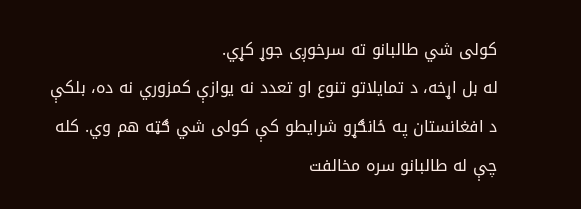کولی شي طالبانو ته سرخوږی جوړ کړي.
له بل اړخه، د تمایلاتو تنوع او تعدد نه یوازې کمزوري نه ده، بلکې د افغانستان په ځانګړو شرایطو کې کولی شي ګټه هم وي. کله چې له طالبانو سره مخالفت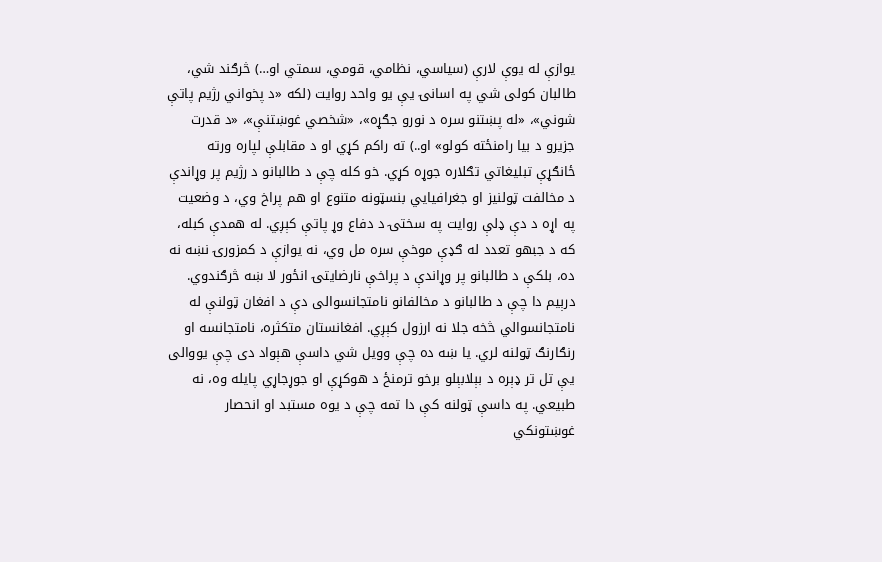یوازې له یوې لارې (سیاسي، نظامي، قومي، سمتي او…) څرګند شي، طالبان کولی شي په اسانۍ یې یو واحد روایت (لکه «د پخواني رژیم پاتې شوني»، «له پښتنو سره د نورو جګړه»، «شخصي غوښتنې»، «د قدرت جزیرو د بیا رامنځته کولو» او..) ته راکم کړي او د مقابلې لپاره ورته ځانګړې تبلیغاتي تګلاره جوړه کړي. خو کله چې د طالبانو د رژیم پر وړاندې د مخالفت ټولنیز او جغرافیایي بنسټونه متنوع او هم پراخ وي، د وضعیت په اړه د دې ډلې روایت په سختۍ د دفاع وړ پاتې کېږي. له همدې کبله، که د جبهو تعدد له ګډې موخې سره مل وي، نه یوازې د کمزورۍ نښه نه ده، بلکې د طالبانو پر وړاندې د پراخې نارضایتۍ انځور لا ښه څرګندوي.
درېیم دا چې د طالبانو د مخالفانو نامتجانسوالی دې د افغان ټولنې له نامتجانسوالي څخه جلا نه ارزول کېږي. افغانستان متکثره، نامتجانسه او رنګارنګ ټولنه لري. یا ښه ده چې وویل شي داسې هېواد دی چې یووالی یې تل تر ډېره د بېلابېلو برخو ترمنځ د هوکړې او جوړجاړي پایله وه، نه طبیعي. په داسې ټولنه کې دا تمه چې د یوه مستبد او انحصار غوښتونکي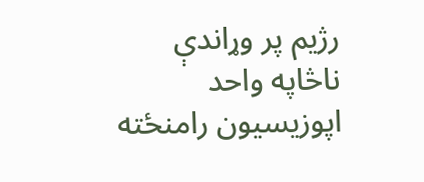رژیم پر وړاندې ناڅاپه واحد اپوزیسیون رامنځته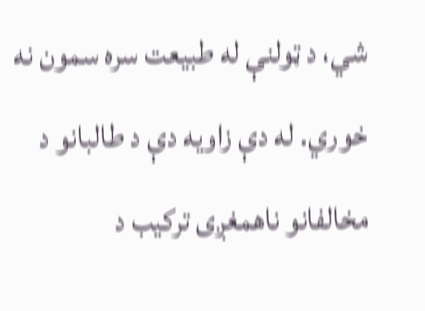شي، د ټولنې له طبیعت سره سمون نه خوري. له دې زاویه دې د طالبانو د مخالفانو ناهمغږی ترکیب د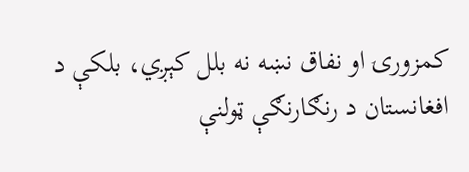کمزورۍ او نفاق نښه نه بلل کېږي، بلکې د افغانستان د رنګارنګې ټولنې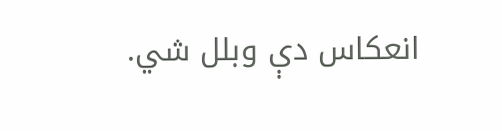انعکاس دې وبلل شي.